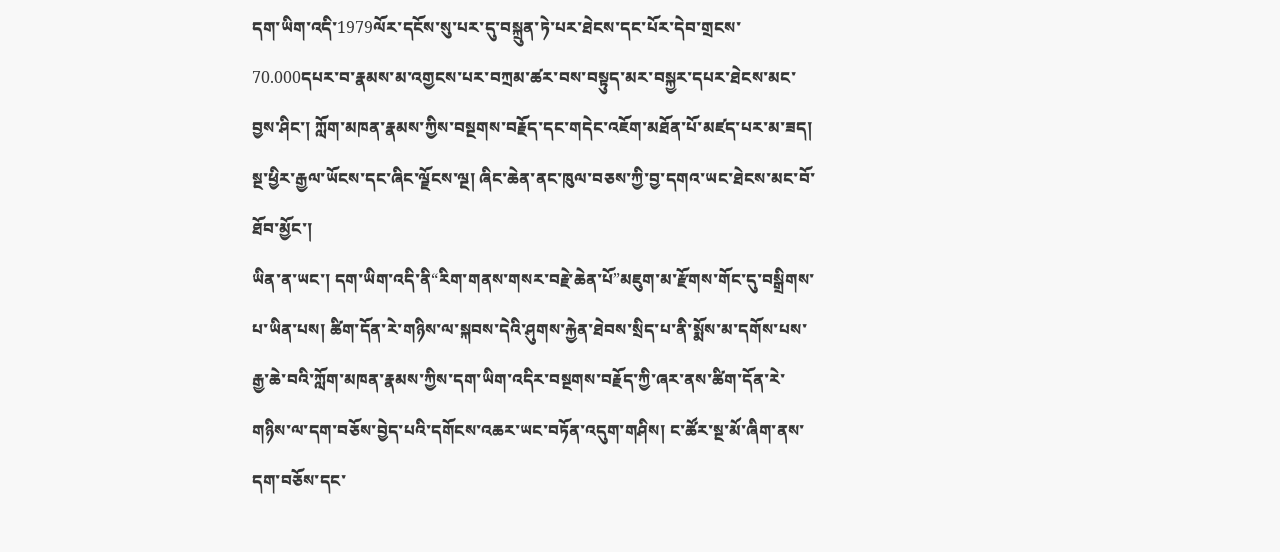དག་ཡིག་འདི་1979ལོར་དངོས་སུ་པར་དུ་བསྐྲུན་ཏེ་པར་ཐེངས་དང་པོར་དེབ་གྲངས་70.000དཔར་བ་རྣམས་མ་འགྱངས་པར་བཀྲམ་ཚར་བས་བསྟུད་མར་བསྐྱར་དཔར་ཐེངས་མང་བྱས་ཤིང་། ཀློག་མཁན་རྣམས་ཀྱིས་བསྔགས་བརྗོད་དང་གདེང་འཇོག་མཐོན་པོ་མཛད་པར་མ་ཟད། སྔ་ཕྱིར་རྒྱལ་ཡོངས་དང་ཞིང་ལྗོངས་ལྔ། ཞིང་ཆེན་ནང་ཁུལ་བཅས་ཀྱི་བྱ་དགའ་ཡང་ཐེངས་མང་བོ་ཐོབ་མྱོང་།
ཡིན་ན་ཡང་། དག་ཡིག་འདི་ནི“རིག་གནས་གསར་བརྗེ་ཆེན་པོ”མཇུག་མ་རྫོགས་གོང་དུ་བསྒྲིགས་པ་ཡིན་པས། ཚིག་དོན་རེ་གཉིས་ལ་སྐབས་དེའི་ཤུགས་རྐྱེན་ཐེབས་སྲིད་པ་ནི་སྨོས་མ་དགོས་པས་རྒྱ་ཆེ་བའི་ཀློག་མཁན་རྣམས་ཀྱིས་དག་ཡིག་འདིར་བསྔགས་བརྗོད་ཀྱི་ཞར་ནས་ཚིག་དོན་རེ་གཉིས་ལ་དག་བཅོས་བྱེད་པའི་དགོངས་འཆར་ཡང་བཏོན་འདུག་གཤིས། ང་ཚོར་སྔ་མོ་ཞིག་ནས་དག་བཅོས་དང་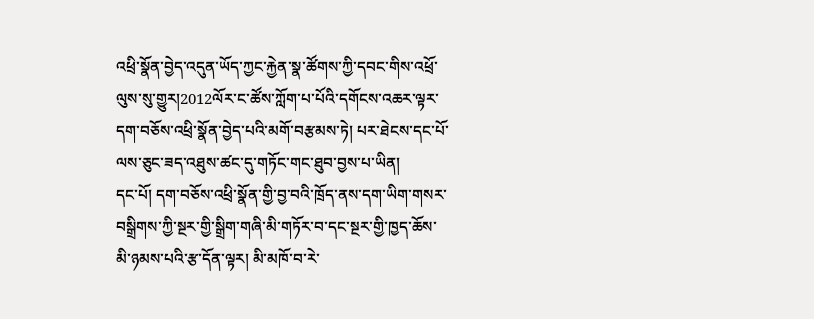འཕྲི་སྣོན་བྱེད་འདུན་ཡོད་ཀྱང་རྐྱེན་སྣ་ཚོགས་ཀྱི་དབང་གིས་འཕྲོ་ལུས་སུ་གྱུར།2012ལོར་ང་ཚོས་ཀློག་པ་པོའི་དགོངས་འཆར་ལྟར་དག་བཅོས་འཕྲི་སྣོན་བྱེད་པའི་མགོ་བརྩམས་ཏེ། པར་ཐེངས་དང་པོ་ལས་ཅུང་ཟད་འཐུས་ཚང་དུ་གཏོང་གང་ཐུབ་བྱས་པ་ཡིན།
དང་པོ། དག་བཅོས་འཕྲི་སྣོན་གྱི་བྱ་བའི་ཁྲོད་ནས་དག་ཡིག་གསར་བསྒྲིགས་ཀྱི་སྔར་གྱི་སྒྲིག་གཞི་མི་གཏོར་བ་དང་སྔར་གྱི་ཁྱད་ཆོས་མི་ཉམས་པའི་རྩ་དོན་ལྟར། མི་མཁོ་བ་རེ་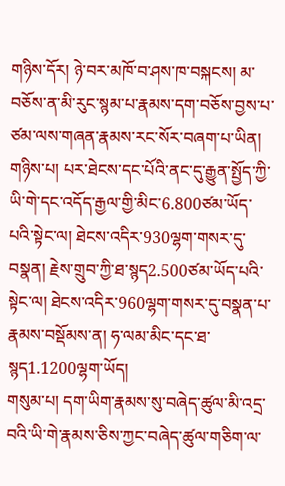གཉིས་དོར། ཉེ་བར་མཁོ་བ་ཤས་ཁ་བསྐངས། མ་བཅོས་ན་མི་རུང་སྙམ་པ་རྣམས་དག་བཅོས་བྱས་པ་ཙམ་ལས་གཞན་རྣམས་རང་སོར་བཞག་པ་ཡིན།
གཉིས་པ། པར་ཐེངས་དང་པོའི་ནང་དུ་རྒྱུན་སྤྱོད་ཀྱི་ཡི་གེ་དང་འདོད་རྒྱལ་གྱི་མིང་6.800ཙམ་ཡོད་པའི་སྟེང་ལ། ཐེངས་འདིར་930ལྷག་གསར་དུ་བསྣན། རྗེས་གྲུབ་ཀྱི་ཐ་སྙད2.500ཙམ་ཡོད་པའི་སྟེང་ལ། ཐེངས་འདིར་960ལྷག་གསར་དུ་བསྣན་པ་རྣམས་བསྡོམས་ན། ཧ་ལམ་མིང་དང་ཐ་སྙད1.1200ལྷག་ཡོད།
གསུམ་པ། དག་ཡིག་རྣམས་སུ་བཞེད་ཚུལ་མི་འདྲ་བའི་ཡི་གེ་རྣམས་ཅིས་ཀྱང་བཞེད་ཚུལ་གཅིག་ལ་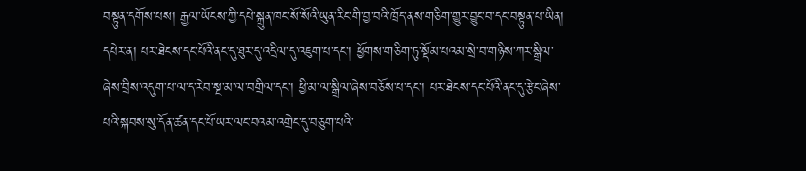བསྟུན་དགོས་པས། རྒྱལ་ཡོངས་ཀྱི་དཔེ་སྐྲུན་ཁང་སོ་སོའི་ཡུན་རིང་གི་བྱ་བའི་ཁྲོད་ནས་གཅིག་གྱུར་བྱུང་བ་དང་བསྟུན་པ་ཡིན། དཔེར་ན། པར་ཐེངས་དང་པོའི་ནང་དུ་ཐུར་དུ་འདྲིལ་དུ་འཇུག་པ་དང་། ཕྱོགས་གཅིག་ཏུ་སྡོམ་པའམ་སྲེ་བ་གཉིས་ཀར་སྒྲིལ་ཞེས་བྲིས་འདུག་པ་ལ་ད་རེབ་སྔ་མ་ལ་བགྲིལ་དང་། ཕྱི་མ་ལ་སྒྲིལ་ཞེས་བཅོས་པ་དང་། པར་ཐེངས་དང་པོའི་ནང་དུ་རྩེང་ཞེས་པའི་སྐབས་སུ་དོན་ཚན་དང་པོ་ཡར་ལང་བའམ་འགྲེང་དུ་བཅུག་པའི་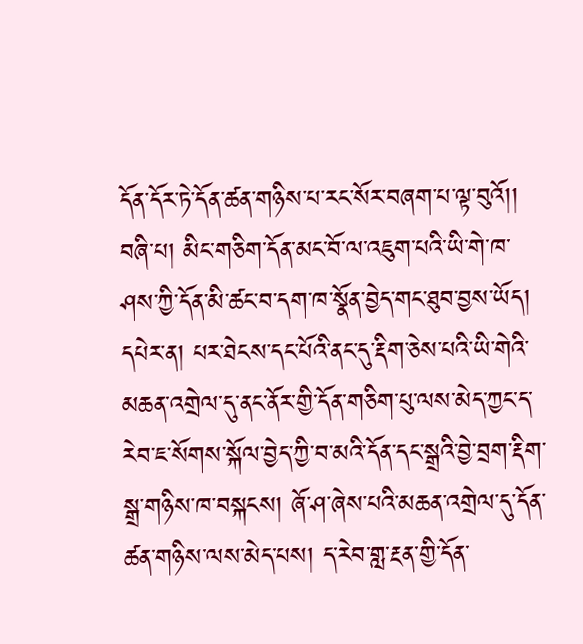དོན་དོར་ཏེ་དོན་ཚན་གཉིས་པ་རང་སོར་བཞག་པ་ལྟ་བུའོ།།
བཞི་པ། མིང་གཅིག་དོན་མང་བོ་ལ་འཇུག་པའི་ཡི་གེ་ཁ་ཤས་ཀྱི་དོན་མི་ཚང་བ་དག་ཁ་སྣོན་བྱེད་གང་ཐུབ་བྱས་ཡོད། དཔེར་ན། པར་ཐེངས་དང་པོའི་ནང་དུ་རྡིག་ཅེས་པའི་ཡི་གེའི་མཆན་འགྲེལ་དུ་ནང་ནོར་གྱི་དོན་གཅིག་པུ་ལས་མེད་ཀྱང་ད་རེབ་ཇ་སོགས་སྐོལ་བྱེད་ཀྱི་བ་མའི་དོན་དང་སྒྲའི་བྱེ་བྲག་རྡིག་སྒྲ་གཉིས་ཁ་བསྐངས། ཞོ་ཤ་ཞེས་པའི་མཆན་འགྲེལ་དུ་དོན་ཚན་གཉིས་ལས་མེད་པས། ད་རེབ་གླ་རྔན་གྱི་དོན་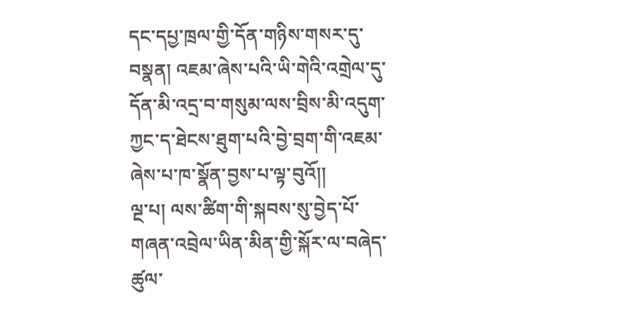དང་དཔྱ་ཁྲལ་གྱི་དོན་གཉིས་གསར་དུ་བསྣན། འཇམ་ཞེས་པའི་ཡི་གེའི་འགྲེལ་དུ་དོན་མི་འདྲ་བ་གསུམ་ལས་བྲིས་མི་འདུག་ཀྱང་ད་ཐེངས་ཐུག་པའི་བྱེ་བྲག་གི་འཇམ་ཞེས་པ་ཁ་སྣོན་བྱས་པ་ལྟ་བུའོ།།
ལྔ་པ། ལས་ཚིག་གི་སྐབས་སུ་བྱེད་པོ་གཞན་འབྲེལ་ཡིན་མིན་གྱི་སྐོར་ལ་བཞེད་ཚུལ་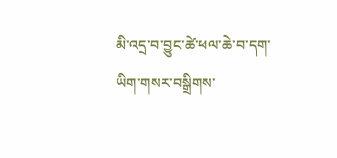མི་འདྲ་བ་བྱུང་ཚེ་ཕལ་ཆེ་བ་དག་ཡིག་གསར་བསྒྲིགས་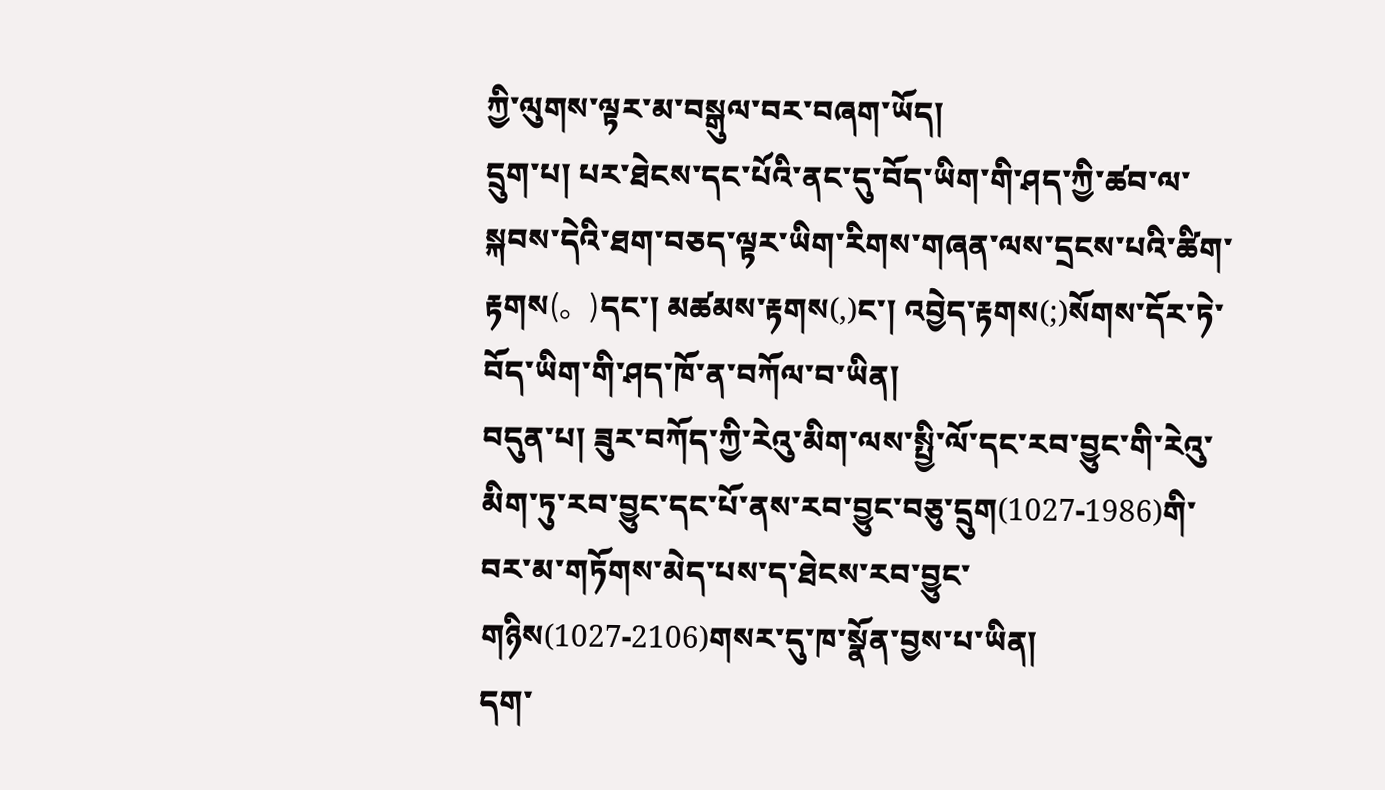ཀྱི་ལུགས་ལྟར་མ་བསྒུལ་བར་བཞག་ཡོད།
དྲུག་པ། པར་ཐེངས་དང་པོའི་ནང་དུ་བོད་ཡིག་གི་ཤད་ཀྱི་ཚབ་ལ་སྐབས་དེའི་ཐག་བཅད་ལྟར་ཡིག་རིགས་གཞན་ལས་དྲངས་པའི་ཚིག་རྟགས(。)དང་། མཚམས་རྟགས(,)ང་། འབྱེད་རྟགས(;)སོགས་དོར་ཏེ་བོད་ཡིག་གི་ཤད་ཁོ་ན་བཀོལ་བ་ཡིན།
བདུན་པ། ཟུར་བཀོད་ཀྱི་རེའུ་མིག་ལས་སྤྱི་ལོ་དང་རབ་བྱུང་གི་རེའུ་མིག་ཏུ་རབ་བྱུང་དང་པོ་ནས་རབ་བྱུང་བཅུ་དྲུག(1027-1986)གི་བར་མ་གཏོགས་མེད་པས་ད་ཐེངས་རབ་བྱུང་གཉིས(1027-2106)གསར་དུ་ཁ་སྣོན་བྱས་པ་ཡིན།
དག་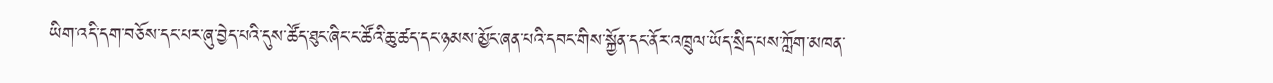ཡིག་འདི་དག་བཅོས་དང་པར་ཞུ་བྱེད་པའི་དུས་ཚོད་ཐུང་ཞིང་ང་ཚོའི་ཆུ་ཚད་དང་ཉམས་མྱོང་ཞན་པའི་དབང་གིས་སྐྱོན་དང་ནོར་འཁྲུལ་ཡོད་སྲིད་པས་ཀློག་མཁན་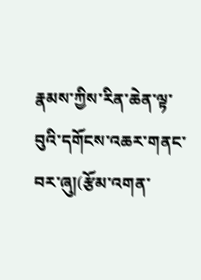རྣམས་ཀྱིས་རིན་ཆེན་ལྟ་བུའི་དགོངས་འཆར་གནང་བར་ཞུ།(རྩོམ་འགན་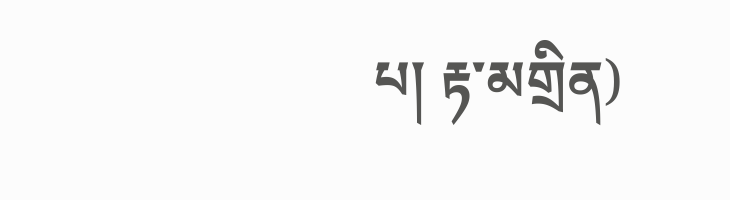པ། རྟ་མགྲིན)